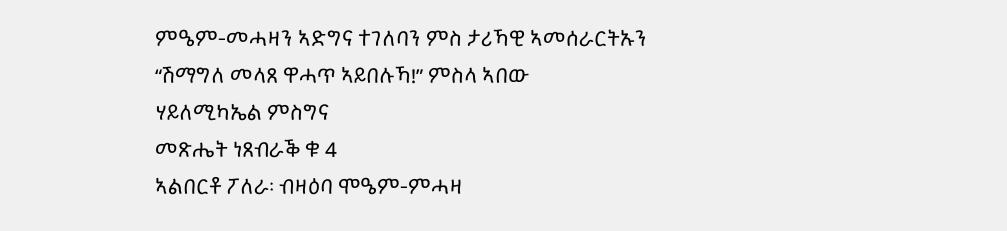ምዔም-መሓዛን ኣድግና ተገለባን ምስ ታሪኻዊ ኣመሰራርትኡን
“ሽማግለ መላጸ ዋሓጥ ኣይበሉኻ!” ምስላ ኣበው
ሃይለሚካኤል ምስግና
መጽሔት ነጸብራቕ ቁ 4
ኣልበርቶ ፖለራ፡ ብዛዕባ ሞዔም-ምሓዛ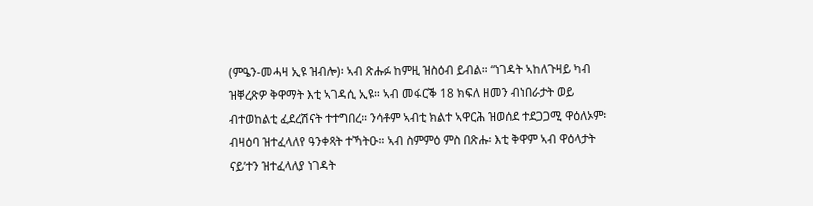(ምዔን-መሓዛ ኢዩ ዝብሎ)፡ ኣብ ጽሑፉ ከምዚ ዝስዕብ ይብል። “ነገዳት ኣከለጉዛይ ካብ ዝቐረጽዎ ቅዋማት እቲ ኣገዳሲ ኢዩ። ኣብ መፋርቕ 18 ክፍለ ዘመን ብነበራታት ወይ ብተወከልቲ ፈደረሽናት ተተግበረ። ንሳቶም ኣብቲ ክልተ ኣዋርሕ ዝወሰደ ተደጋጋሚ ዋዕለኦም፡ ብዛዕባ ዝተፈላለየ ዓንቀጻት ተኻትዑ። ኣብ ስምምዕ ምስ በጽሑ፡ እቲ ቅዋም ኣብ ዋዕላታት ናይ’ተን ዝተፈላለያ ነገዳት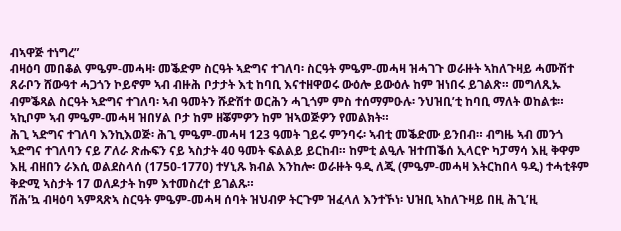ብኣዋጅ ተነግረ”
ብዛዕባ መበቆል ምዔም-መሓዛ፡ መቕድም ስርዓት ኣድግና ተገለባ፡ ስርዓት ምዔም-መሓዛ ዝሓገጉ ወራዙት ኣከለጉዛይ ሓሙሽተ ጸራቦን ሸውዓተ ሓጋጎን ኮይኖም ኣብ ብዙሕ ቦታታት እቲ ከባቢ እናተዘዋወሩ ውዕሎ ይውዕሉ ከም ዝነበሩ ይገልጽ። መግለጺኡ ብምቕጻል ስርዓት ኣድግና ተገለባ፡ ኣብ ዓመትን ሹድሽተ ወርሕን ሓጊጎም ምስ ተሰማምዑሉ፡ ንህዝቢ’ቲ ከባቢ ማለት ወከልቱ። ኣኪቦም ኣብ ምዔም-መሓዛ ዝበሃል ቦታ ከም ዘቖምዎን ከም ዝኣወጅዎን የመልክት።
ሕጊ ኣድግና ተገለባ እንኪእወጅ፡ ሕጊ ምዔም-መሓዛ 123 ዓመት ገይሩ ምንባሩ፡ ኣብቲ መቕድሙ ይንበብ። ብግዜ ኣብ መንጎ ኣድግና ተገለባን ናይ ፖለራ ጽሑፍን ናይ ኣስታት 40 ዓመት ፍልልይ ይርከብ። ከምቲ ልዒሉ ዝተጠቕሰ ኢላርዮ ካፓማሳ እዚ ቅዋም እዚ ብዘበን ራእሲ ወልደስላሰ (1750-1770) ተሃኒጹ ክብል እንከሎ፡ ወራዙት ዓዲ ለጂ (ምዔም-መሓዛ እትርከበላ ዓዲ) ተሓቲቶም ቅድሚ ኣስታት 17 ወለዶታት ከም እተመስረተ ይገልጹ።
ሽሕ’ኳ ብዛዕባ ኣምጻጽኣ ስርዓት ምዔም-መሓዛ ሰባት ዝህብዎ ትርጉም ዝፈላለ እንተኾነ፡ ህዝቢ ኣከለጉዛይ በዚ ሕጊ’ዚ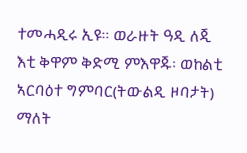ተመሓዲሩ ኢዩ። ወራዙት ዓዲ ለጂ እቲ ቅዋም ቅድሚ ምእዋጁ፡ ወከልቲ ኣርባዕተ ግምባር(ትውልዲ ዞባታት) ማለት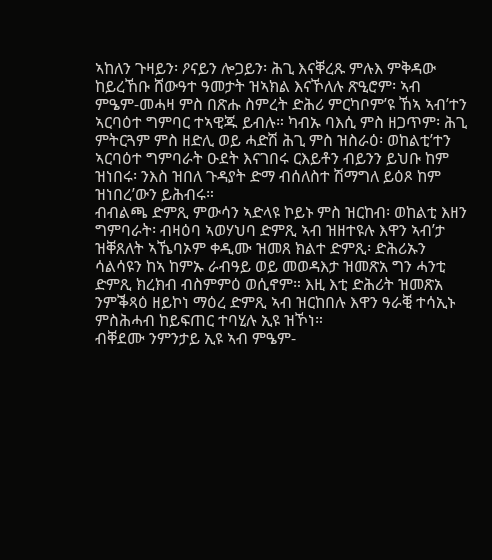ኣከለን ጉዛይን፡ ዖናይን ሎጋይን፡ ሕጊ እናቐረጹ ምሉእ ምቅዳው ከይረኸቡ ሸውዓተ ዓመታት ዝኣክል እናኾለሉ ጽዒሮም፡ ኣብ ምዔም-መሓዛ ምስ በጽሑ ስምረት ድሕሪ ምርካቦም’ዩ ኸኣ ኣብ’ተን ኣርባዕተ ግምባር ተኣዊጁ ይብሉ። ካብኡ ባእሲ ምስ ዘጋጥም፡ ሕጊ ምትርጓም ምስ ዘድሊ ወይ ሓድሽ ሕጊ ምስ ዝስራዕ፡ ወከልቲ’ተን ኣርባዕተ ግምባራት ዑደት እናገበሩ ርእይቶን ብይንን ይህቡ ከም ዝነበሩ፡ ንእስ ዝበለ ጉዳያት ድማ ብሰለስተ ሽማግለ ይዕጾ ከም ዝነበረ’ውን ይሕብሩ።
ብብልጫ ድምጺ ምውሳን ኣድላዩ ኮይኑ ምስ ዝርከብ፡ ወከልቲ እዘን ግምባራት፡ ብዛዕባ ኣወሃህባ ድምጺ ኣብ ዝዘተዩሉ እዋን ኣብ’ታ ዝቐጸለት ኣኼባኦም ቀዲሙ ዝመጸ ክልተ ድምጺ፡ ድሕሪኡን ሳልሳዩን ከኣ ከምኡ ራብዓይ ወይ መወዳእታ ዝመጽአ ግን ሓንቲ ድምጺ ክረክብ ብስምምዕ ወሲኖም። እዚ እቲ ድሕሪት ዝመጽአ ንምቕጻዕ ዘይኮነ ማዕረ ድምጺ ኣብ ዝርከበሉ እዋን ዓራቒ ተሳኢኑ ምስሕሓብ ከይፍጠር ተባሂሉ ኢዩ ዝኾነ።
ብቐደሙ ንምንታይ ኢዩ ኣብ ምዔም-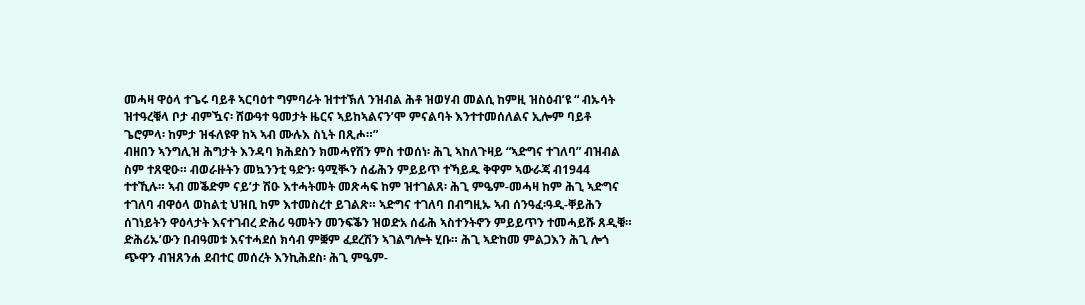መሓዛ ዋዕላ ተጌሩ ባይቶ ኣርባዕተ ግምባራት ዝተተኽለ ንዝብል ሕቶ ዝወሃብ መልሲ ከምዚ ዝስዕብ’ዩ “ ብኡሳት ዝተዓረቑላ ቦታ ብምዃና፡ ሸውዓተ ዓመታት ዜርና ኣይከኣልናን’ሞ ምናልባት እንተተመሰለልና ኢሎም ባይቶ ጌሮምላ፡ ከምታ ዝፋለዩዋ ከኣ ኣብ ሙሉእ ስኒት በጺሖ።”
ብዘበን ኣንግሊዝ ሕግታት እንዳባ ክሕደስን ክመሓየሽን ምስ ተወሰነ፡ ሕጊ ኣከለጉዛይ “ኣድግና ተገለባ” ብዝብል ስም ተጸዊዑ። ብወራዙትን መኳንንቲ ዓድን፡ ዓሚቚን ሰፊሕን ምይይጥ ተኻይዱ ቅዋም ኣውራጃ ብ1944 ተተኺሉ። ኣብ መቕድም ናይ’ታ ሽዑ እተሓትመት መጽሓፍ ከም ዝተገልጸ፡ ሕጊ ምዔም-መሓዛ ከም ሕጊ ኣድግና ተገለባ ብዋዕላ ወከልቲ ህዝቢ ከም እተመስረተ ይገልጽ። ኣድግና ተገለባ በብግዚኡ ኣብ ሰንዓፈ፡ዓዲ-ቐይሕን ሰገነይትን ዋዕላታት እናተገብረ ድሕሪ ዓመትን መንፍቕን ዝወድአ ሰፊሕ ኣስተንትኖን ምይይጥን ተመሓይሹ ጸዲቑ። ድሕሪኡ’ውን በብዓመቱ እናተሓደሰ ክሳብ ምቛም ፈደረሽን ኣገልግሎት ሂቡ። ሕጊ ኣድከመ ምልጋእን ሕጊ ሎጎ ጭዋን ብዝጸንሐ ደብተር መሰረት እንኪሕደስ፡ ሕጊ ምዔም-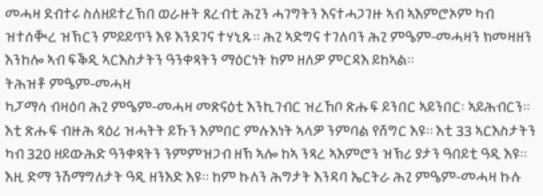መሓዛ ደብተሩ ስለዘይተረኽበ ወራዙት ጸረብቲ ሕጊን ሓገግትን እናተሓጋገዙ ኣብ ኣእምሮኦም ካብ ዝተሰቚረ ዝኽርን ምይይጥን እዩ እንደገና ተሃኒጹ። ሕጊ ኣድግና ተገለባን ሕጊ ምዔም-መሓዛን ክመዛዘን እንከሎ ኣብ ፍቕዲ ኣርእስታትን ዓንቀጻትን ማዕርነት ከም ዘለዎ ምርዳእ ይከኣል።
ትሕዝቶ ምዔም-መሓዛ
ካፓማሳ ብዛዕባ ሕጊ ምዔም-መሓዛ መጽናዕቲ እንኪገብር ዝረኸቦ ጽሑፍ ይንበር ኣይንበር፡ ኣይሕብርን። እቲ ጽሑፍ ብዙሕ ጻዕሪ ዝሓትት ይኹን እምበር ምሉእነት ኣላዎ ንምባል የሸግር እዩ። እቲ 33 ኣርእስታትን ካብ 320 ዘይውሕድ ዓንቀጻትን ንምምዝጋብ ዘኽ ኣሎ ከኣ ንጻረ ኣእምሮን ዝኽሪ ያታን ዓበይቲ ዓዲ እዩ። እዚ ድማ ንሽማግለታት ዓዲ ዘንእድ እዩ። ከም ኩለን ሕግታት እንዳባ ኤርትራ ሕጊ ምዔም-መሓዛ ኩሉ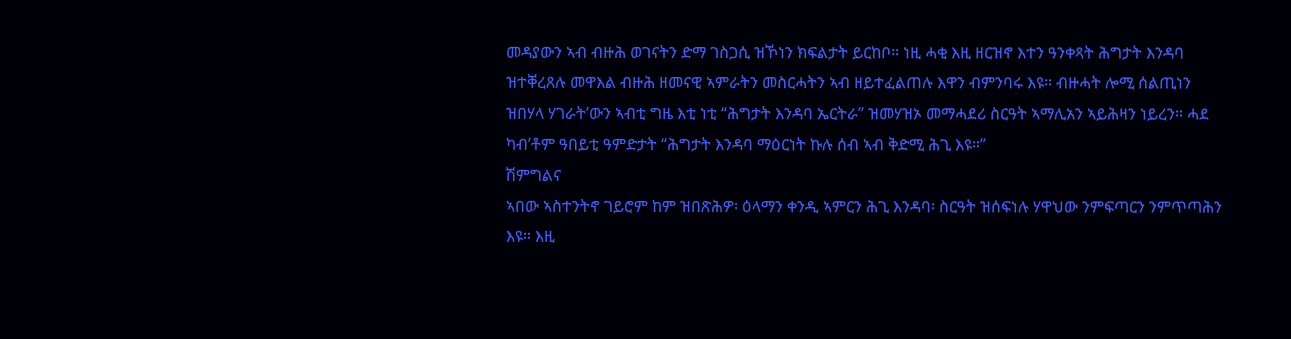መዳያውን ኣብ ብዙሕ ወገናትን ድማ ገስጋሲ ዝኾነን ክፍልታት ይርከቦ። ነዚ ሓቂ እዚ ዘርዝኖ እተን ዓንቀጻት ሕግታት እንዳባ ዝተቐረጸሉ መዋእል ብዙሕ ዘመናዊ ኣምራትን መስርሓትን ኣብ ዘይተፈልጠሉ እዋን ብምንባሩ እዩ። ብዙሓት ሎሚ ሰልጢነን ዝበሃላ ሃገራት’ውን ኣብቲ ግዜ እቲ ነቲ “ሕግታት እንዳባ ኤርትራ” ዝመሃዝኦ መማሓደሪ ስርዓት ኣማሊአን ኣይሕዛን ነይረን። ሓደ ካብ’ቶም ዓበይቲ ዓምድታት “ሕግታት እንዳባ ማዕርነት ኩሉ ሰብ ኣብ ቅድሚ ሕጊ እዩ።”
ሽምግልና
ኣበው ኣስተንትኖ ገይሮም ከም ዝበጽሕዎ፡ ዕላማን ቀንዲ ኣምርን ሕጊ እንዳባ፡ ስርዓት ዝሰፍነሉ ሃዋህው ንምፍጣርን ንምጥጣሕን እዩ። እዚ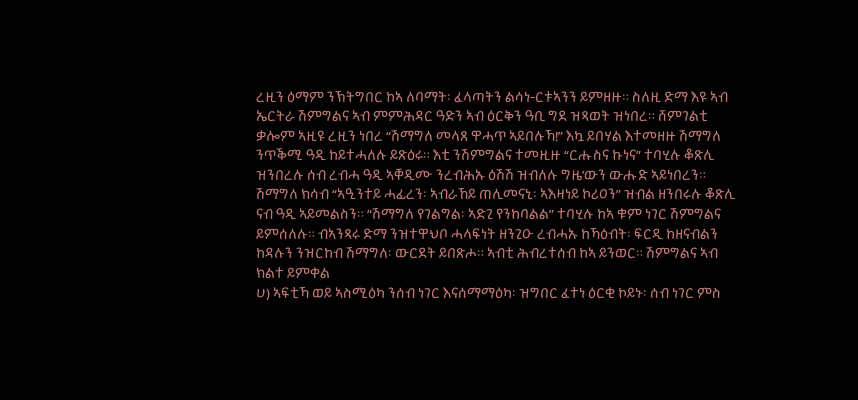ረዚን ዕማም ንኽትግበር ከኣ ለባማት፡ ፈላጣትን ልሳነ-ርቱኣንን ይምዘዙ። ስለዚ ድማ እዩ ኣብ ኤርትራ ሽምግልና ኣብ ምምሕዳር ዓድን ኣብ ዕርቅን ዓቢ ግደ ዝጻወት ዝነበረ። ሸምገልቲ ቃሎም ኣዚዩ ረዚን ነበረ “ሽማግለ መላጸ ዋሓጥ ኣይበሉኻ!” እኳ ይበሃል እተመዘዙ ሽማግለ ንጥቕሚ ዓዲ ከይተሓለሉ ይጽዕሩ። እቲ ንሽምግልና ተመዚዙ “ርሑስና ኩነና” ተባሂሉ ቆጽሊ ዝንበረሉ ሰብ ረብሓ ዓዲ ኣቐዲሙ ንረብሕኡ ዕሽሽ ዝብለሉ ግዜ’ውን ውሑድ ኣይነበረን። ሽማግለ ክሳብ “ኣዒንተይ ሓፊረን፡ ኣብራኸይ ጠሊመናኒ፡ ኣእዛነይ ኮሪዐን” ዝብል ዘንበሩሉ ቆጽሊ ናብ ዓዲ ኣይመልስን። “ሽማግለ የገልግል፡ ኣድጊ የንከባልል” ተባሂሉ ከኣ ቁም ነገር ሽምግልና ይምሰለሉ። ብኣንጻሩ ድማ ንዝተዋህቦ ሓላፍነት ዘንጊዑ ረብሓኡ ከኻዕብት፡ ፍርዲ ከዘናብልን ከዳሉን ንዝርከብ ሽማግለ፡ ውርደት ይበጽሖ። ኣብቲ ሕብረተሰብ ከኣ ይንወር። ሽምግልና ኣብ ክልተ ይምቀል
ሀ) ኣፍቲኻ ወይ ኣስሚዕካ ንሰብ ነገር እናሰማማዕካ፡ ዝግበር ፈተነ ዕርቂ ኮይኑ፡ ሰብ ነገር ምስ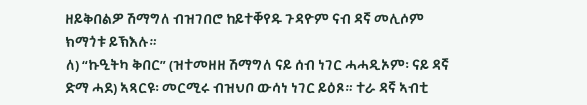ዘይቅበልዎ ሽማግለ ብዝገበሮ ከይተቐየዱ ጉዳዮም ናብ ዳኛ መሊሶም ክማጎቱ ይኽእሉ።
ለ) “ኩዒትካ ቅበር” (ዝተመዘዘ ሽማግለ ናይ ሰብ ነገር ሓሓዲኦም፡ ናይ ዳኛ ድማ ሓደ) ኣጻርዩ፡ መርሚሩ ብዝህቦ ውሳነ ነገር ይዕጾ። ተራ ዳኛ ኣብቲ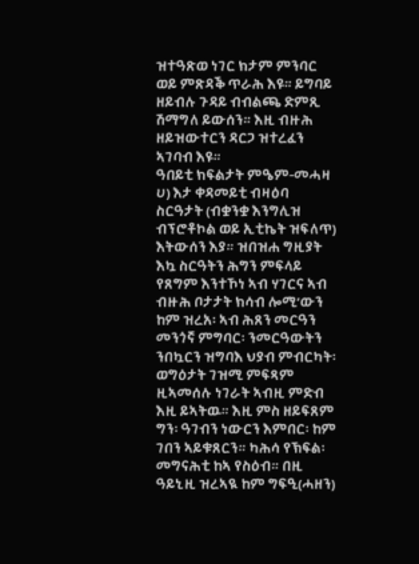ዝተዓጽወ ነገር ክታም ምንባር ወይ ምጽዳቕ ጥራሕ እዩ። ይግባይ ዘይብሉ ጉዳይ ብብልጫ ድምጺ ሽማግለ ይውሰን። እዚ ብዙሕ ዘይዝውተርን ዳርጋ ዝተረፈን ኣገባብ እዩ።
ዓበይቲ ክፍልታት ምዔም-መሓዛ
ሀ) እታ ቀዳመይቲ ብዛዕባ ስርዓታት (ብቋንቋ እንግሊዝ ብፕሮቶኮል ወይ ኢቲኬት ዝፍለጥ) እትውሰን እያ። ዝበዝሐ ግዚያት እኳ ስርዓትን ሕግን ምፍላይ የጸግም እንተኾነ ኣብ ሃገርና ኣብ ብዙሕ ቦታታት ክሳብ ሎሚ’ውን ከም ዝረአ፡ ኣብ ሕጸን መርዓን መንጎኛ ምግባር፡ ንመርዓውትን ንበኳርን ዝግባእ ህያብ ምብርካት፡ ወግዕታት ገዝሚ ምፍጻም ዚኣመሰሉ ነገራት ኣብዚ ምድብ እዚ ይኣትዉ። እዚ ምስ ዘይፍጸም ግን፡ ዓገብን ነውርን እምበር፡ ከም ገበን ኣይቁጸርን። ካሕሳ የኽፍል፡ መግናሕቲ ከኣ የስዕብ። በዚ ዓይኒዚ ዝረኣዪ ከም ግፍዒ(ሓዘን)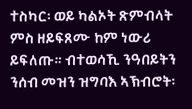ተስካር፡ ወይ ካልኦት ጽምብላት ምስ ዘይፍጸሙ ከም ነውሪ ይፍለጡ። ብተወሳኺ ንዓበይትን ንሰብ መዝን ዝግባእ ኣኽብሮት፡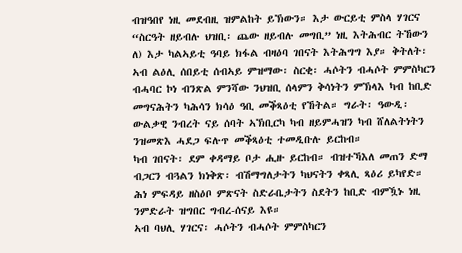ብዝዓበየ ነዚ መደብዚ ዝምልከት ይኽውን። እታ ውርይቲ ምስላ ሃገርና “ስርዓት ዘይብሉ ህዝቢ፡ ጨው ዘይብሉ መግቢ” ነዚ እትሕብር ትኸውን
ለ) እታ ካልኣይቲ ዓባይ ክፋል ብዛዕባ ገበናት እትሕግግ እያ። ቅትለት፡ ኣብ ልዕሊ ሰበይቲ ሰብኣይ ምዝማው፡ ስርቂ፡ ሓሶትን ብሓሶት ምምስካርን ብሓባር ኮነ ብንጽል ምንሻው ንህዝቢ ሰላምን ቅሳነትን ምኽላእ ካብ ከቢድ መግናሕትን ካሕሳን ክሳዕ ዓቢ መቕጻዕቲ የኸትል። ግራት፡ ዓውዲ፡ ውልቃዊ ንብረት ናይ ሰባት ኣኽቢርካ ካብ ዘይምሓዝን ካብ ሸለልትነትን ንዝመጽእ ሓደጋ ፍሉጥ መቕጻዕቲ ተመዲቡሉ ይርከብ።
ካብ ገበናት፡ ደም ቀዳማይ ቦታ ሒዙ ይርከብ። ብዝተኻእለ መጠን ድማ ብጋርን ብጓልን ክነቅጽ፡ ብሽማግለታትን ካህናትን ቀጻሊ ጻዕሪ ይካየድ። ሕነ ምፍዳይ ዘስዕቦ ምጽናት ስድራቤታትን ስደትን ከቢድ ብምዃኑ ነዚ ንምድራት ዝግበር ግብረ-ሰናይ እዩ።
ኣብ ባህሊ ሃገርና፡ ሓሶትን ብሓሶት ምምስካርን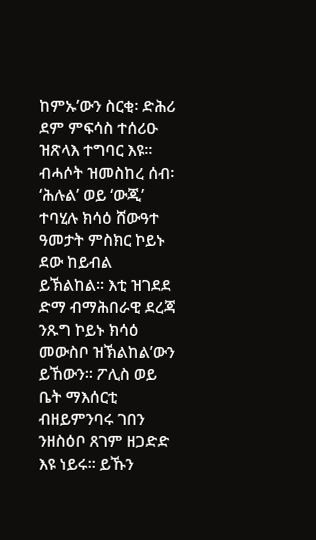ከምኡ’ውን ስርቂ፡ ድሕሪ ደም ምፍሳስ ተሰሪዑ ዝጽላእ ተግባር እዩ። ብሓሶት ዝመስከረ ሰብ፡ ‘ሕሉል’ ወይ ‘ውጂ’ ተባሂሉ ክሳዕ ሸውዓተ ዓመታት ምስክር ኮይኑ ደው ከይብል ይኽልከል። እቲ ዝገደደ ድማ ብማሕበራዊ ደረጃ ንጹግ ኮይኑ ክሳዕ መውስቦ ዝኽልከል’ውን ይኸውን። ፖሊስ ወይ ቤት ማእሰርቲ ብዘይምንባሩ ገበን ንዘስዕቦ ጸገም ዘጋድድ እዩ ነይሩ። ይኹን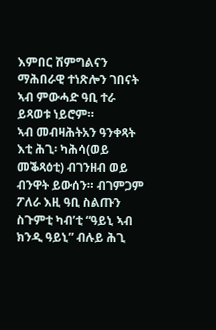እምበር ሽምግልናን ማሕበራዊ ተነጽሎን ገበናት ኣብ ምውሓድ ዓቢ ተራ ይጻወቱ ነይሮም።
ኣብ መብዛሕትአን ዓንቀጻት እቲ ሕጊ፡ ካሕሳ(ወይ መቕጻዕቲ) ብገንዘብ ወይ ብንዋት ይውሰን። ብገምጋም ፖለራ እዚ ዓቢ ስልጡን ስጉምቲ ካብ’ቲ “ዓይኒ ኣብ ክንዲ ዓይኒ” ብሉይ ሕጊ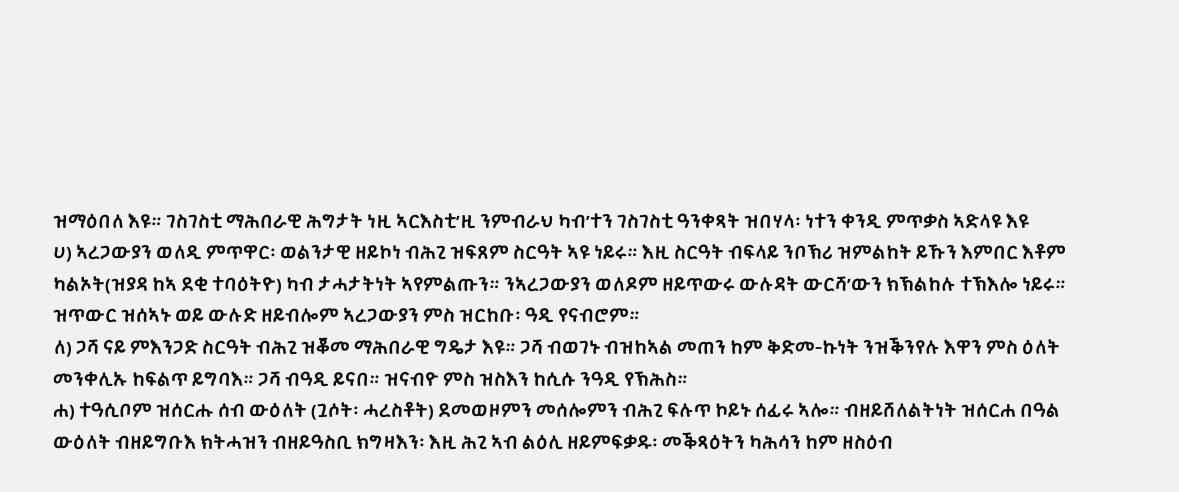ዝማዕበለ እዩ። ገስገስቲ ማሕበራዊ ሕግታት ነዚ ኣርእስቲ’ዚ ንምብራህ ካብ’ተን ገስገስቲ ዓንቀጻት ዝበሃላ፡ ነተን ቀንዲ ምጥቃስ ኣድላዩ እዩ
ሀ) ኣረጋውያን ወለዲ ምጥዋር፡ ወልንታዊ ዘይኮነ ብሕጊ ዝፍጸም ስርዓት ኣዩ ነይሩ። እዚ ስርዓት ብፍላይ ንቦኽሪ ዝምልከት ይኹን እምበር እቶም ካልኦት(ዝያዳ ከኣ ደቂ ተባዕትዮ) ካብ ታሓታትነት ኣየምልጡን። ንኣረጋውያን ወለዶም ዘይጥውሩ ውሉዳት ውርሻ’ውን ክኽልከሉ ተኽእሎ ነይሩ። ዝጥውር ዝሰኣኑ ወይ ውሉድ ዘይብሎም ኣረጋውያን ምስ ዝርከቡ፡ ዓዲ የናብሮም።
ለ) ጋሻ ናይ ምእንጋድ ስርዓት ብሕጊ ዝቖመ ማሕበራዊ ግዴታ እዩ። ጋሻ ብወገኑ ብዝከኣል መጠን ከም ቅድመ-ኩነት ንዝቕንየሉ እዋን ምስ ዕለት መንቀሊኡ ከፍልጥ ይግባእ። ጋሻ ብዓዲ ይናበ። ዝናብዮ ምስ ዝስእን ከሲሱ ንዓዲ የኽሕስ።
ሐ) ተዓሲቦም ዝሰርሑ ሰብ ውዕለት (ጓሶት፡ ሓረስቶት) ደመወዞምን መሰሎምን ብሕጊ ፍሉጥ ኮይኑ ሰፊሩ ኣሎ። ብዘይሸለልትነት ዝሰርሐ በዓል ውዕለት ብዘይግቡእ ክትሓዝን ብዘይዓስቢ ክግዛእን፡ እዚ ሕጊ ኣብ ልዕሊ ዘይምፍቃዱ፡ መቕጻዕትን ካሕሳን ከም ዘስዕብ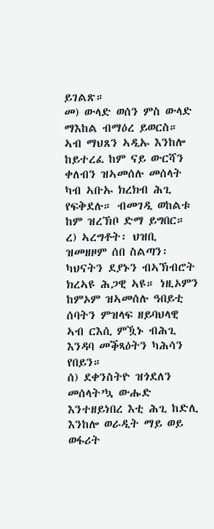ይገልጽ።
መ) ውላድ ወሰን ምስ ውላድ ማእከል ብማዕረ ይወርስ። ኣብ ማህጸን ኣዲኡ እንከሎ ከይተረፈ ከም ናይ ውርሻን ቀለብን ዝኣመሰሉ መሰላት ካብ ኣቡኡ ክረክብ ሕጊ የፍቅደሉ። ብመገዲ ወከልቱ ከም ዝረኽቦ ድማ ይግበር።
ረ) ኣረግቶት፡ ህዝቢ ዝመዘዞም ሰበ ስልጣን፡ ካህናትን ደያኑን ብኣኽብሮት ክረኣዩ ሕጋዊ ኣዩ። ነዚኦምን ከምኦም ዝኣመሰሉ ዓበይቲ ሰባትን ምዝላፍ ዘይባህላዊ ኣብ ርእሲ ምዃኑ ብሕጊ እንዳባ መቕጻዕትን ካሕሳን የበይን።
ሰ) ደቀንስትዮ ዝጎደለን መሰላት’ኳ ውሑድ እንተዘይነበረ እቲ ሕጊ ከድሊ እንከሎ ወራዲት ማይ ወይ ወፋሪት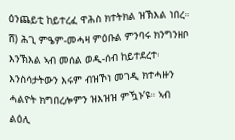ዕንጨይቲ ከይተረፈ ዋሕስ ክተትክል ዝኽእል ነበረ።
ሸ) ሕጊ ምዔም-መሓዛ ምዕቡል ምንባሩ ክንግንዘቦ እንኽእል ኣብ መሰል ወዲ-ሰብ ከይተደረተ፡ እንስሳታትውን እሩም ብዝኾነ መገዲ ክተሓዙን ሓልዮት ክግበረሎምን ዝእዝዝ ምዃኑ’ዩ። ኣብ ልዕሊ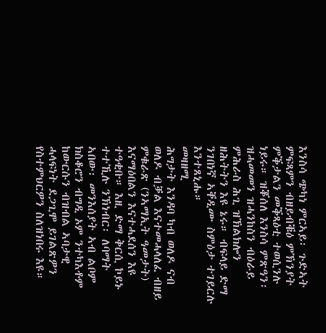እንስሳ ጭካነ ምርኣይ፡ ጉድኣት ምፍጻምን ብዘይብቑዕ ምኽንያት ምቕታልን መቕጻዕቲ ተወሲንሉ ነይሩ። ዝቖሰለ እንስሳ ምጽዓን፡ ዝሓመመን ዝሓንከስን ብዕራይ ምሕራስ ሕጊ ዝኽልክሎን ዘሕትትን እዩ ኔሩ። ብፍላይ ድማ ንገበነኛ ኣቐዲሙ ስምዕታ ተገይርሉ እንተጸኒሑ።
መዛዘሚ
ሕግታት እንዳባ ካብ ወለዶ ናብ ወለዶ ብቓል እናተመሓላለፈ ብዘይ ምቁራጽ (ንኣማኢት ዓመታት) እናማዕበልን እናተሓደሰን እዩ ተዓቂቡ። እዚ ድማ ቅርሲ ኮይኑ ተተኺሉ ንኽነብር፡ ለባማት ኣበው፡ መንእሰያት ኣብ ልቦም ክስቆሮን ብግዲ ኦም ንተካእቶም ከውርሱን ብዝብል ኣባታዊ ሓላፍነት ደጋጊሞ ይገልጽዎን የስተምህርዎን ስለዝነበሩ እዩ።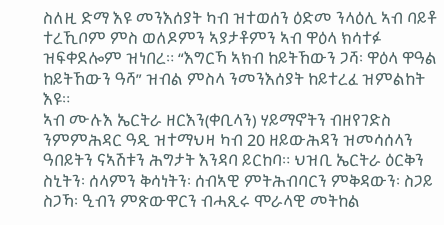ስለዚ ድማ እዩ መንእሰያት ካብ ዝተወሰን ዕድመ ንላዕሊ ኣብ ባይቶ ተረኺቦም ምስ ወለዶምን ኣያታቶምን ኣብ ዋዕላ ክሳተፉ ዝፍቀደሎም ዝነበረ። “እግርኻ ኣክብ ከይትኸውን ጋሻ፡ ዋዕላ ዋዓል ከይትኸውን ዓሻ” ዝብል ምስላ ንመንእሰያት ከይተረፈ ዝምልከት እዩ።
ኣብ ሙሉእ ኤርትራ ዘርእን(ቀቢላን) ሃይማኖትን ብዘየገድስ ንምምሕዳር ዓዲ ዝተማህዛ ካብ 20 ዘይውሕዳን ዝመሳሰላን ዓበይትን ናኣሽቱን ሕግታት እንዳባ ይርከባ። ህዝቢ ኤርትራ ዕርቅን ስኒትን፡ ሰላምን ቅሳነትን፡ ሰብኣዊ ምትሕብባርን ምቅዳውን፡ ስጋይ ስጋኻ፡ ዒብን ምጽውዋርን ብሓጺሩ ሞራላዊ መትከል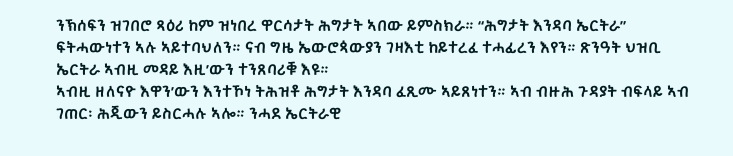ንኽሰፍን ዝገበሮ ጻዕሪ ከም ዝነበረ ዋርሳታት ሕግታት ኣበው ይምስክራ። “ሕግታት እንዳባ ኤርትራ” ፍትሓውነተን ኣሉ ኣይተባህለን። ናብ ግዜ ኤውሮጳውያን ገዛእቲ ከይተረፈ ተሓፊረን እየን። ጽንዓት ህዝቢ ኤርትራ ኣብዚ መዳይ እዚ’ውን ተንጸባሪቑ እዩ።
ኣብዚ ዘለናዮ እዋን’ውን እንተኾነ ትሕዝቶ ሕግታት እንዳባ ፈጺሙ ኣይጸነተን። ኣብ ብዙሕ ጉዳያት ብፍላይ ኣብ ገጠር፡ ሕጂውን ይስርሓሉ ኣሎ። ንሓደ ኤርትራዊ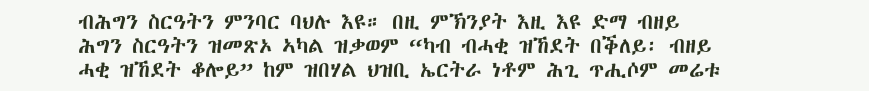ብሕግን ስርዓትን ምንባር ባህሉ እዩ። በዚ ምኽንያት እዚ እዩ ድማ ብዘይ ሕግን ስርዓትን ዝመጽኦ ኣካል ዝቃወም “ካብ ብሓቂ ዝኸደት በቕለይ፡ ብዘይ ሓቂ ዝኸደት ቆሎይ” ከም ዝበሃል ህዝቢ ኤርትራ ነቶም ሕጊ ጥሒሶም መሬቱ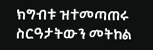ክግብቱ ዝተመጣጠሩ ስርዓታትውን መትከል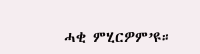ሓቂ ምሂርዎም’ዩ።